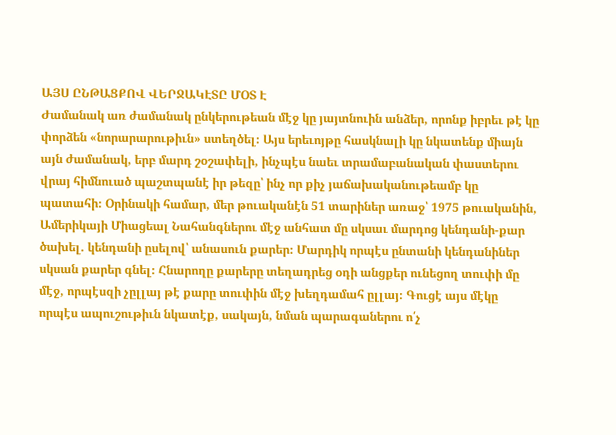ԱՅՍ ԸՆԹԱՑՔՈՎ ՎԵՐՋԱԿԷՏԸ ՄՕՏ Է
Ժամանակ առ ժամանակ ընկերութեան մէջ կը յայտնուին անձեր, որոնք իբրեւ թէ կը փորձեն «նորարարութիւն» ստեղծել։ Այս երեւոյթը հասկնալի կը նկատենք միայն այն ժամանակ, երբ մարդ շօշափելի, ինչպէս նաեւ տրամաբանական փաստերու վրայ հիմնուած պաշտպանէ իր թեզը՝ ինչ որ քիչ յաճախականութեամբ կը պատահի։ Օրինակի համար, մեր թուականէն 51 տարիներ առաջ՝ 1975 թուականին, Ամերիկայի Միացեալ Նահանգներու մէջ անհատ մը սկսաւ մարդոց կենդանի-քար ծախել. կենդանի ըսելով՝ անասուն քարեր։ Մարդիկ որպէս ընտանի կենդանիներ սկսան քարեր գնել։ Հնարողը քարերը տեղադրեց օդի անցքեր ունեցող տուփի մը մէջ, որպէսզի չըլլայ թէ քարը տուփին մէջ խեղդամահ ըլլայ։ Գուցէ այս մէկը որպէս ապուշութիւն նկատէք, սակայն, նման պարագաներու ո՛չ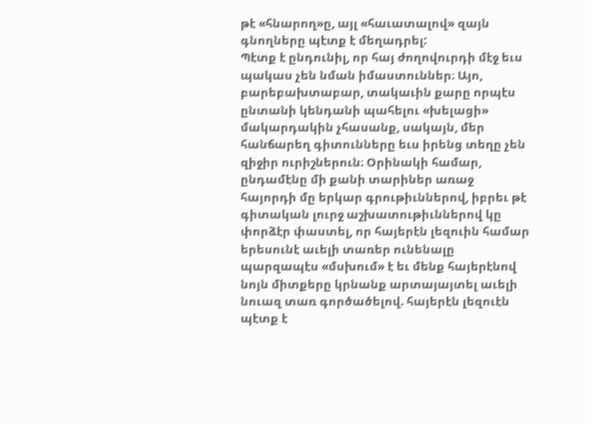թէ «հնարող»ը, այլ «հաւատալով» զայն գնողները պէտք է մեղադրել:
Պէտք է ընդունիլ, որ հայ ժողովուրդի մէջ եւս պակաս չեն նման իմաստուններ։ Այո, բարեբախտաբար, տակաւին քարը որպէս ընտանի կենդանի պահելու «խելացի» մակարդակին չհասանք, սակայն, մեր հանճարեղ գիտունները եւս իրենց տեղը չեն զիջիր ուրիշներուն։ Օրինակի համար, ընդամէնը մի քանի տարիներ առաջ հայորդի մը երկար գրութիւններով, իբրեւ թէ գիտական լուրջ աշխատութիւններով կը փորձէր փաստել, որ հայերէն լեզուին համար երեսունէ աւելի տառեր ունենալը պարզապէս «մսխում» է եւ մենք հայերէնով նոյն միտքերը կրնանք արտայայտել աւելի նուազ տառ գործածելով. հայերէն լեզուէն պէտք է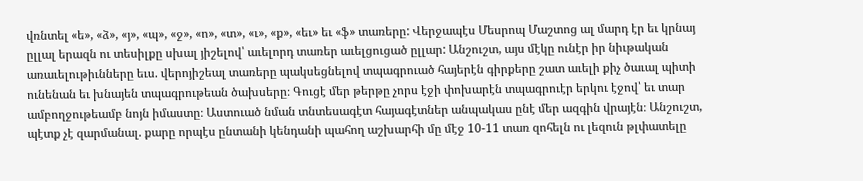վռնտել «ե», «ձ», «յ», «պ», «ջ», «ո», «տ», «ւ», «ք», «եւ» եւ «ֆ» տառերը: Վերջապէս Մեսրոպ Մաշտոց ալ մարդ էր եւ կրնայ ըլլալ երազն ու տեսիլքը սխալ յիշելով՝ աւելորդ տառեր աւելցուցած ըլլար: Անշուշտ, այս մէկը ունէր իր նիւթական առաւելութիւնները եւս. վերոյիշեալ տառերը պակսեցնելով տպագրուած հայերէն գիրքերը շատ աւելի քիչ ծաւալ պիտի ունենան եւ խնայեն տպագրութեան ծախսերը։ Գուցէ մեր թերթը չորս էջի փոխարէն տպագրուէր երկու էջով՝ եւ տար ամբողջութեամբ նոյն իմաստը։ Աստուած նման տնտեսագէտ հայագէտներ անպակաս ընէ մեր ազգին վրայէն։ Անշուշտ, պէտք չէ զարմանալ. քարը որպէս ընտանի կենդանի պահող աշխարհի մը մէջ 10-11 տառ զոհելն ու լեզուն թլփատելը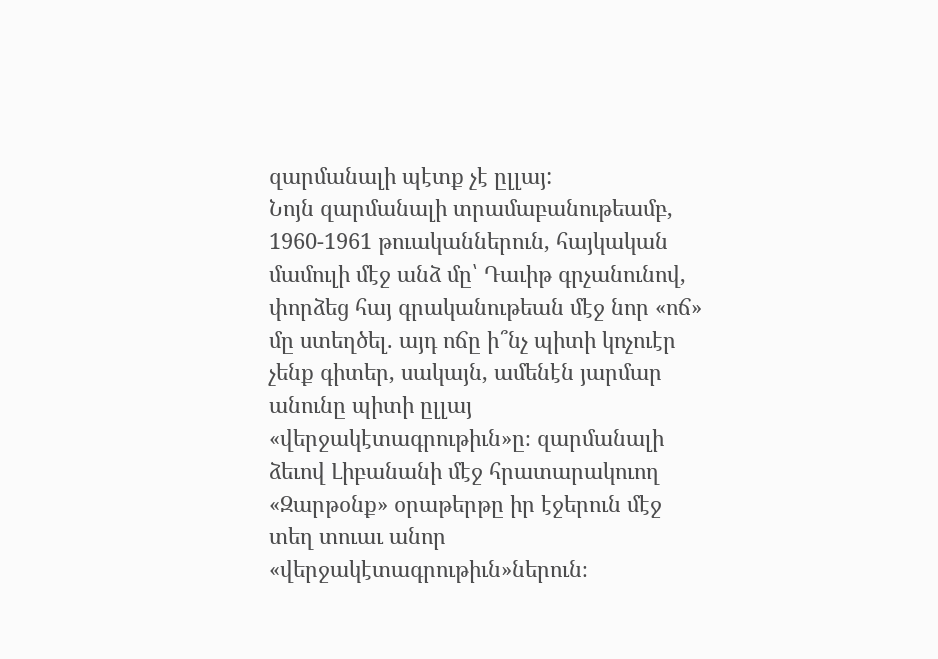զարմանալի պէտք չէ ըլլայ:
Նոյն զարմանալի տրամաբանութեամբ, 1960-1961 թուականներուն, հայկական մամուլի մէջ անձ մը՝ Դաւիթ գրչանունով, փորձեց հայ գրականութեան մէջ նոր «ոճ» մը ստեղծել. այդ ոճը ի՞նչ պիտի կոչուէր չենք գիտեր, սակայն, ամենէն յարմար անունը պիտի ըլլայ «վերջակէտագրութիւն»ը։ զարմանալի ձեւով Լիբանանի մէջ հրատարակուող «Զարթօնք» օրաթերթը իր էջերուն մէջ տեղ տուաւ անոր «վերջակէտագրութիւն»ներուն։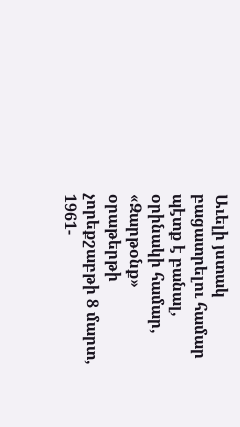Աւելի յստակ բացատրելու համար պէտք է բանալ, օրինակի համար, «Զարթօնք» օրաթերթի չորեքշաբթի 8 մարտ, 1961-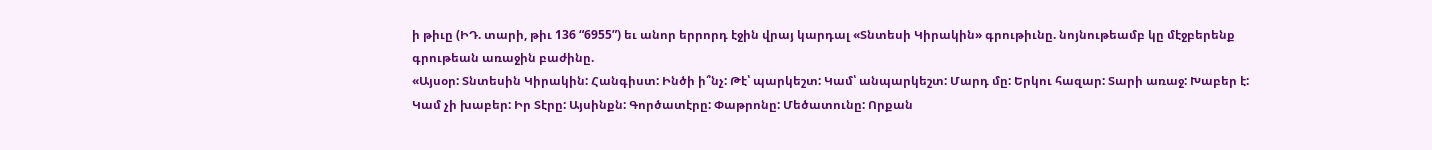ի թիւը (ԻԴ. տարի, թիւ 136 “6955”) եւ անոր երրորդ էջին վրայ կարդալ «Տնտեսի Կիրակին» գրութիւնը. նոյնութեամբ կը մէջբերենք գրութեան առաջին բաժինը.
«Այսօր: Տնտեսին Կիրակին: Հանգիստ: Ինծի ի՞նչ: Թէ՝ պարկեշտ: Կամ՝ անպարկեշտ: Մարդ մը: Երկու հազար: Տարի առաջ: Խաբեր է: Կամ չի խաբեր: Իր Տէրը: Այսինքն: Գործատէրը: Փաթրոնը: Մեծատունը: Որքան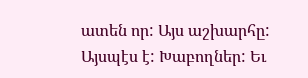ատեն որ: Այս աշխարհը: Այսպէս է: Խաբողներ: Եւ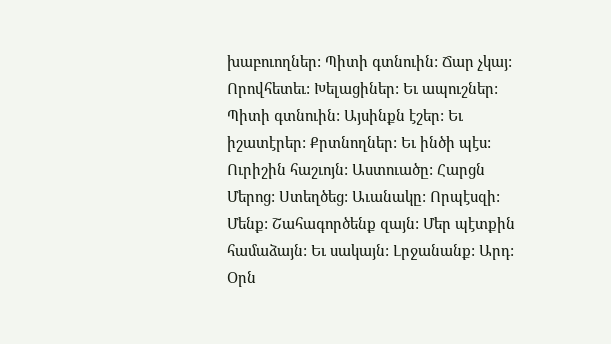խաբուողներ: Պիտի գտնուին: Ճար չկայ: Որովհետեւ: Խելացիներ: Եւ ապուշներ: Պիտի գտնուին: Այսինքն էշեր: Եւ իշատէրեր: Քրտնողներ: Եւ ինծի պէս: Ուրիշին հաշւոյն: Աստուածը: Հարցն Մերոց: Ստեղծեց: Աւանակը: Որպէսզի: Մենք: Շահագործենք զայն: Մեր պէտքին համաձայն: Եւ սակայն: Լրջանանք: Արդ: Օրն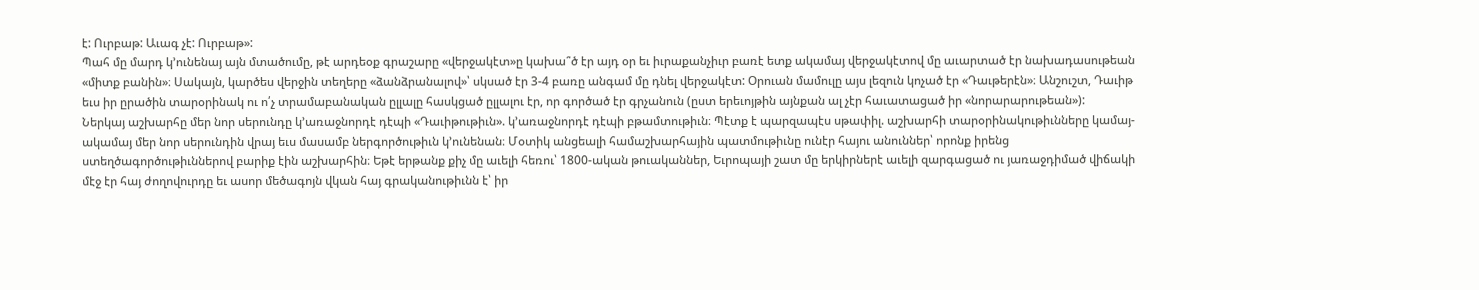է: Ուրբաթ: Աւագ չէ: Ուրբաթ»:
Պահ մը մարդ կ՚ունենայ այն մտածումը, թէ արդեօք գրաշարը «վերջակէտ»ը կախա՞ծ էր այդ օր եւ իւրաքանչիւր բառէ ետք ակամայ վերջակէտով մը աւարտած էր նախադասութեան «միտք բանին»։ Սակայն, կարծես վերջին տեղերը «ձանձրանալով»՝ սկսած էր 3-4 բառը անգամ մը դնել վերջակէտ: Օրուան մամուլը այս լեզուն կոչած էր «Դաւթերէն»։ Անշուշտ, Դաւիթ եւս իր ըրածին տարօրինակ ու ո՛չ տրամաբանական ըլլալը հասկցած ըլլալու էր, որ գործած էր գրչանուն (ըստ երեւոյթին այնքան ալ չէր հաւատացած իր «նորարարութեան»):
Ներկայ աշխարհը մեր նոր սերունդը կ՚առաջնորդէ դէպի «Դաւիթութիւն». կ՚առաջնորդէ դէպի բթամտութիւն։ Պէտք է պարզապէս սթափիլ. աշխարհի տարօրինակութիւնները կամայ-ակամայ մեր նոր սերունդին վրայ եւս մասամբ ներգործութիւն կ՚ունենան։ Մօտիկ անցեալի համաշխարհային պատմութիւնը ունէր հայու անուններ՝ որոնք իրենց ստեղծագործութիւններով բարիք էին աշխարհին։ Եթէ երթանք քիչ մը աւելի հեռու՝ 1800-ական թուականներ, Եւրոպայի շատ մը երկիրներէ աւելի զարգացած ու յառաջդիմած վիճակի մէջ էր հայ ժողովուրդը եւ ասոր մեծագոյն վկան հայ գրականութիւնն է՝ իր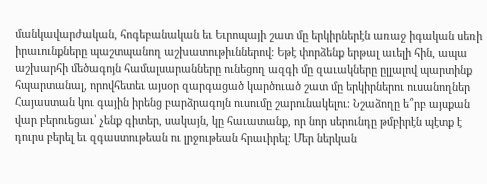մանկավարժական, հոգեբանական եւ Եւրոպայի շատ մը երկիրներէն առաջ իգական սեռի իրաւունքները պաշտպանող աշխատութիւններով։ Եթէ փորձենք երթալ աւելի հին, ապա աշխարհի մեծագոյն համալսարանները ունեցող ազգի մը զաւակները ըլլալով պարտինք հպարտանալ, որովհետեւ այսօր զարգացած կարծուած շատ մը երկիրներու ուսանողներ Հայաստան կու գային իրենց բարձրագոյն ուսումը շարունակելու։ Նշաձողը ե՞րբ այսքան վար բերուեցաւ՝ չենք գիտեր, սակայն, կը հաւատանք, որ նոր սերունդը թմբիրէն պէտք է դուրս բերել եւ զգաստութեան ու լրջութեան հրաւիրել։ Մեր ներկան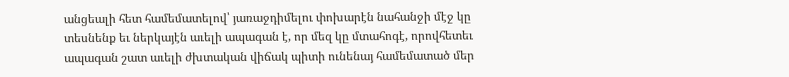անցեալի հետ համեմատելով՝ յառաջդիմելու փոխարէն նահանջի մէջ կը տեսնենք եւ ներկայէն աւելի ապագան է, որ մեզ կը մտահոգէ, որովհետեւ ապագան շատ աւելի ժխտական վիճակ պիտի ունենայ համեմատած մեր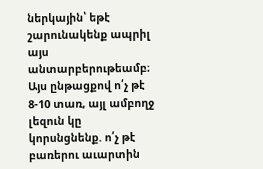ներկային՝ եթէ շարունակենք ապրիլ այս անտարբերութեամբ։ Այս ընթացքով ո՛չ թէ 8-10 տառ, այլ ամբողջ լեզուն կը կորսնցնենք. ո՛չ թէ բառերու աւարտին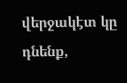վերջակէտ կը դնենք,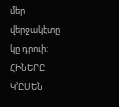մեր վերջակէտը կը դրուի:
ՀԻՆԵՐԸ Կ՚ԸՍԵՆ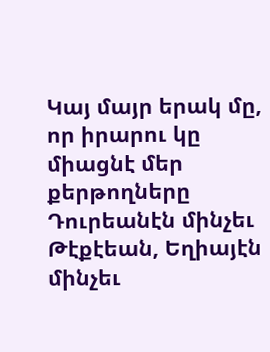Կայ մայր երակ մը, որ իրարու կը միացնէ մեր քերթողները Դուրեանէն մինչեւ Թէքէեան, Եղիայէն մինչեւ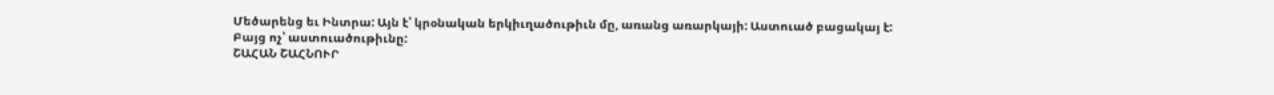Մեծարենց եւ Ինտրա: Այն է՝ կրօնական երկիւղածութիւն մը, առանց առարկայի: Աստուած բացակայ է: Բայց ոչ՝ աստուածութիւնը:
ՇԱՀԱՆ ՇԱՀՆՈՒՐ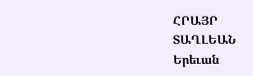ՀՐԱՅՐ ՏԱՂԼԵԱՆ
Երեւան